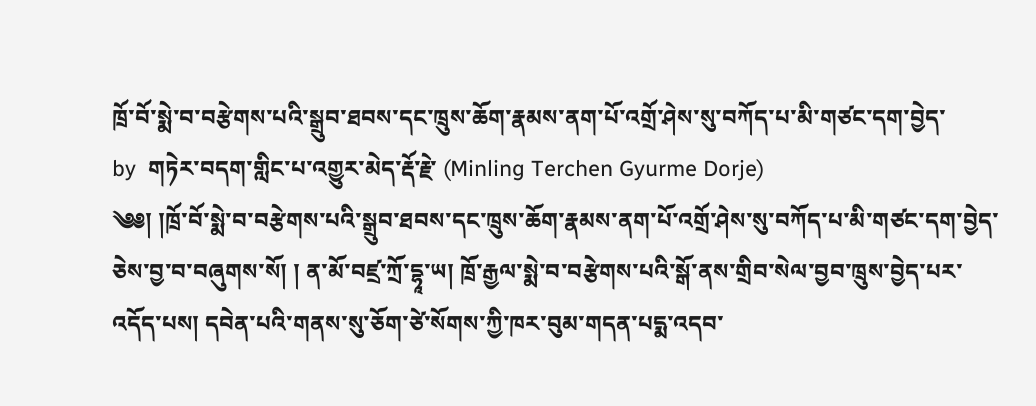ཁྲོ་བོ་སྨེ་བ་བརྩེགས་པའི་སྒྲུབ་ཐབས་དང་ཁྲུས་ཆོག་རྣམས་ནག་པོ་འགྲོ་ཤེས་སུ་བཀོད་པ་མི་གཙང་དག་བྱེད་
by  གཏེར་བདག་གླིང་པ་འགྱུར་མེད་རྡོ་རྗེ་ (Minling Terchen Gyurme Dorje)
༄༅། །ཁྲོ་བོ་སྨེ་བ་བརྩེགས་པའི་སྒྲུབ་ཐབས་དང་ཁྲུས་ཆོག་རྣམས་ནག་པོ་འགྲོ་ཤེས་སུ་བཀོད་པ་མི་གཙང་དག་བྱེད་ཅེས་བྱ་བ་བཞུགས་སོ། ། ན་མོ་བཛྲ་ཀྲོ་དྷཱ་ཡ། ཁྲོ་རྒྱལ་སྨེ་བ་བརྩེགས་པའི་སྒོ་ནས་གྲིབ་སེལ་བྱབ་ཁྲུས་བྱེད་པར་འདོད་པས། དབེན་པའི་གནས་སུ་ཅོག་ཙེ་སོགས་ཀྱི་ཁར་བུམ་གདན་པདྨ་འདབ་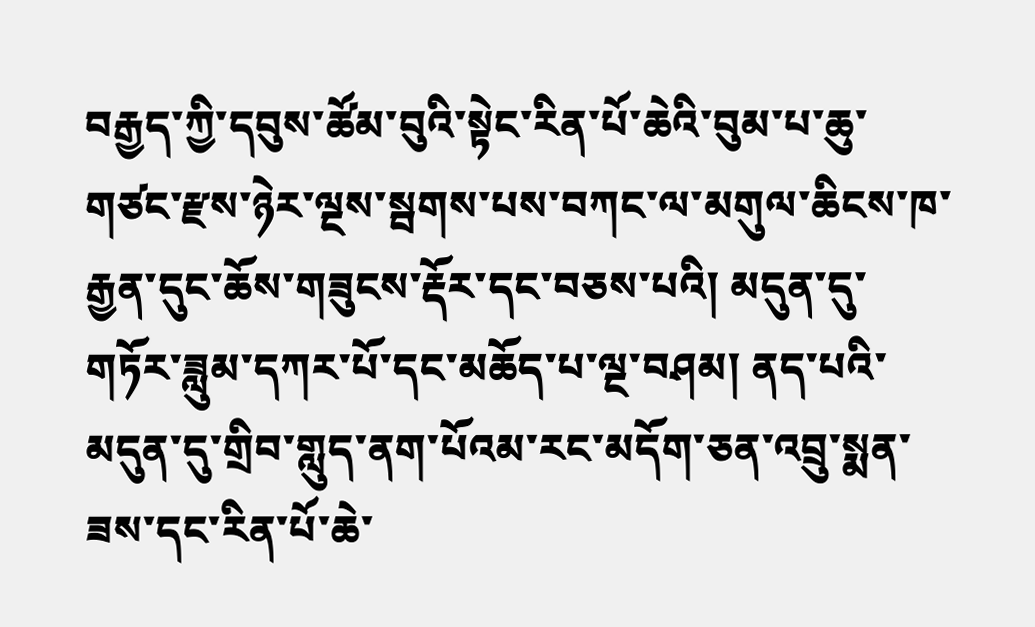བརྒྱད་ཀྱི་དབུས་ཚོམ་བུའི་སྟེང་རིན་པོ་ཆེའི་བུམ་པ་ཆུ་གཙང་རྫས་ཉེར་ལྔས་སྦགས་པས་བཀང་ལ་མགུལ་ཆིངས་ཁ་རྒྱན་དུང་ཆོས་གཟུངས་རྡོར་དང་བཅས་པའི། མདུན་དུ་གཏོར་ཟླུམ་དཀར་པོ་དང་མཆོད་པ་ལྔ་བཤམ། ནད་པའི་མདུན་དུ་གྲིབ་གླུད་ནག་པོའམ་རང་མདོག་ཅན་འབྲུ་སྨན་ཟས་དང་རིན་པོ་ཆེ་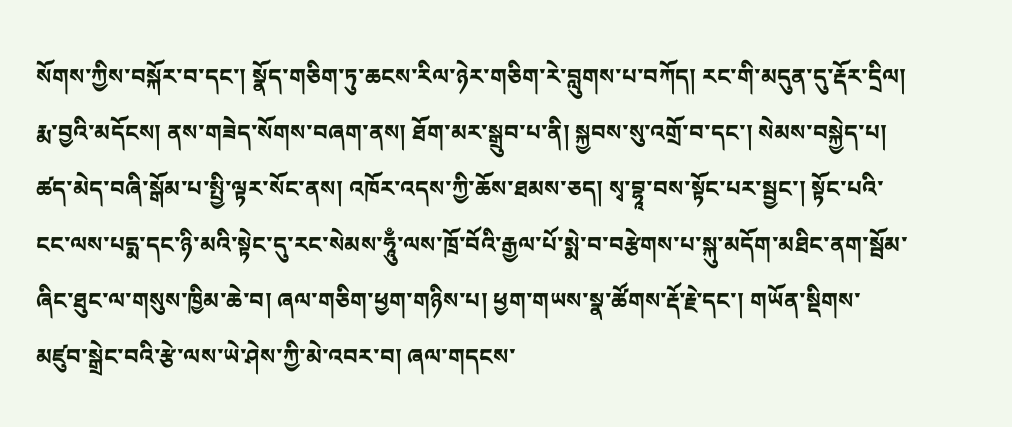སོགས་ཀྱིས་བསྐོར་བ་དང་། སྣོད་གཅིག་ཏུ་ཆངས་རིལ་ཉེར་གཅིག་རེ་བླུགས་པ་བཀོད། རང་གི་མདུན་དུ་རྡོར་དྲིལ། རྨ་བྱའི་མདོངས། ནས་གཟེད་སོགས་བཞག་ནས། ཐོག་མར་སྒྲུབ་པ་ནི། སྐྱབས་སུ་འགྲོ་བ་དང་། སེམས་བསྐྱེད་པ། ཚད་མེད་བཞི་སྒོམ་པ་སྤྱི་ལྟར་སོང་ནས། འཁོར་འདས་ཀྱི་ཆོས་ཐམས་ཅད། སྭ་བྷཱ་བས་སྟོང་པར་སྦྱང་། སྟོང་པའི་ངང་ལས་པདྨ་དང་ཉི་མའི་སྟེང་དུ་རང་སེམས་ཧཱུྃ་ལས་ཁྲོ་བོའི་རྒྱལ་པོ་སྨེ་བ་བརྩེགས་པ་སྐུ་མདོག་མཐིང་ནག་སྦོམ་ཞིང་ཐུང་ལ་གསུས་ཁྱིམ་ཆེ་བ། ཞལ་གཅིག་ཕྱག་གཉིས་པ། ཕྱག་གཡས་སྣ་ཚོགས་རྡོ་རྗེ་དང་། གཡོན་སྡིགས་མཛུབ་སྒྲེང་བའི་རྩེ་ལས་ཡེ་ཤེས་ཀྱི་མེ་འབར་བ། ཞལ་གདངས་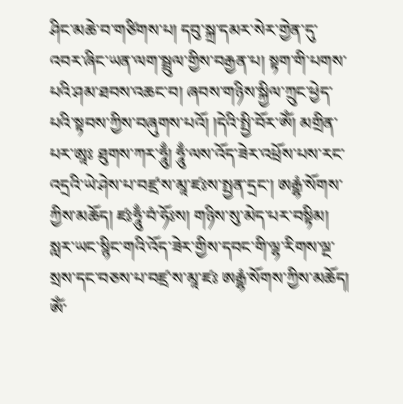ཤིང་མཆེ་བ་གཙིགས་པ། དབུ་སྐྲ་དམར་སེར་གྱེན་དུ་འབར་ཞིང་ཡན་ལག་སྦྲུལ་གྱིས་བརྒྱན་པ། སྟག་གི་པགས་པའི་ཤམ་ཐབས་འཆང་བ། ཞབས་གཉིས་སྐྱིལ་ཀྲུང་ཕྱེད་པའི་སྟབས་ཀྱིས་བཞུགས་པའོ། །དེའི་སྤྱི་བོར་ཨོཾ། མགྲིན་པར་ཨཱཿ ཐུགས་ཀར་ཧཱུྃ། ཧཱུྃ་ལས་འོད་ཟེར་འཕྲོས་པས་རང་འདྲའི་ཡེ་ཤེས་པ་བཛྲ་ས་མཱ་ཛཿས་སྤྱན་དྲང་། ཨརྒྷཾ་སོགས་ཀྱིས་མཆོད། ཛཿཧཱུྃ་བཾ་ཧོཿས། གཉིས་སུ་མེད་པར་བསྟིམ། སླར་ཡང་སྙིང་གའི་འོད་ཟེར་གྱིས་དབང་གི་ལྷ་རིགས་ལྔ་སྲས་དང་བཅས་པ་བཛྲ་ས་མཱ་ཛཿ ཨརྒྷཾ་སོགས་ཀྱིས་མཆོད། ཨོཾ་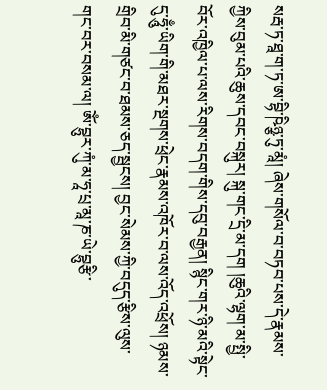སརྦ་ཏ་ཐཱ་ག་ཏ་ཨ་བྷི་ཥིཉྩ་ཏུ་མཱཾ། ཞེས་གསོལ་བ་བཏབ་པས་དེ་རྣམས་ཀྱིས་བུམ་པའི་ཆུས་དབང་བསྐུར། སྐུ་གང་དྲི་མ་དག །ཆུའི་ལྷག་མ་སྤྱི་བོར་འཁྱིལ་པ་ལས་རིགས་བདག་གིས་དབུ་བརྒྱན། སྙིང་གར་ཉི་མའི་སྟེང་དུ་ཧཱུྃ་ཡིག་གི་མཐར་སྔགས་ཕྲེང་རྣམས་འཁོར་བ་ལས་འོད་འཕྲོས། ཉམས་གྲིབ་མི་གཙང་བ་ཐམས་ཅད་སྦྱངས། བྱང་སེམས་ཀྱི་བདུད་རྩིས་ལུས་གང་བར་བསམ་ལ། ཨོཾ་བྷུར་ཀུཾ་མ་ཧཱ་པྲ་མཱ་ཎ་ཡེ་བྷུརྩི་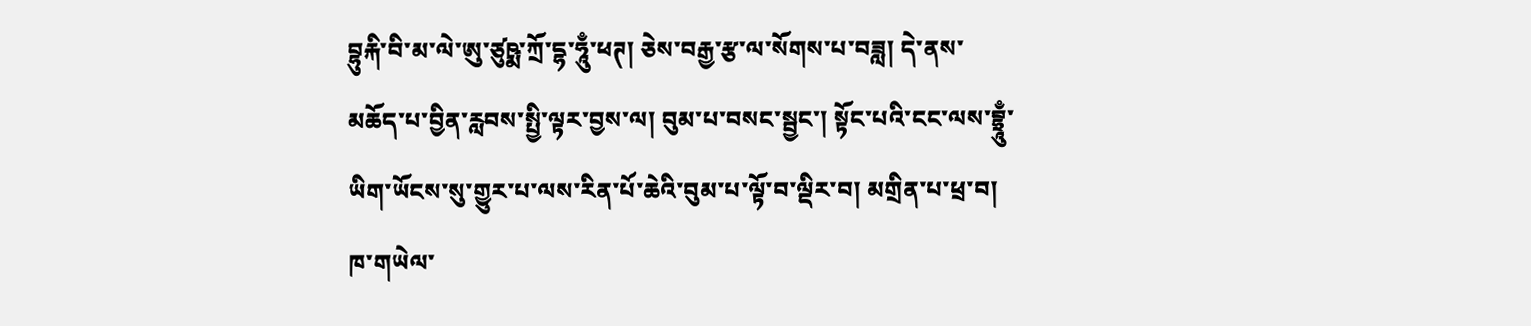བྷུརྐི་བི་མ་ལེ་ཨུ་ཙུཥྨ་ཀྲོ་དྷ་ཧཱུྃ་ཕཊ། ཅེས་བརྒྱ་རྩ་ལ་སོགས་པ་བཟླ། དེ་ནས་མཆོད་པ་བྱིན་རླབས་སྤྱི་ལྟར་བྱས་ལ། བུམ་པ་བསང་སྦྱང་། སྟོང་པའི་ངང་ལས་བྷྲཱུྃ་ཡིག་ཡོངས་སུ་གྱུར་པ་ལས་རིན་པོ་ཆེའི་བུམ་པ་ལྟོ་བ་ལྡིར་བ། མགྲིན་པ་ཕྲ་བ། ཁ་གཡེལ་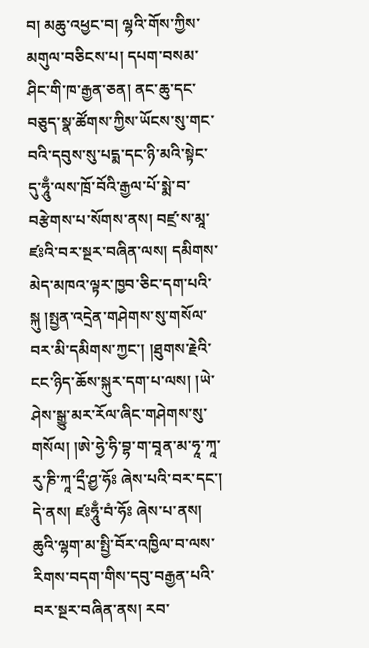བ། མཆུ་འཕྱང་བ། ལྷའི་གོས་ཀྱིས་མགུལ་བཅིངས་པ། དཔག་བསམ་ཤིང་གི་ཁ་རྒྱན་ཅན། ནང་ཆུ་དང་བཅུད་སྣ་ཚོགས་ཀྱིས་ཡོངས་སུ་གང་བའི་དབུས་སུ་པདྨ་དང་ཉི་མའི་སྟེང་དུ་ཧཱུྃ་ལས་ཁྲོ་བོའི་རྒྱལ་པོ་སྨེ་བ་བརྩེགས་པ་སོགས་ནས། བཛྲ་ས་མཱ་ཛཿའི་བར་སྔར་བཞིན་ལས། དམིགས་མེད་མཁའ་ལྟར་ཁྱབ་ཅིང་དག་པའི་སྐུ །སྤྱན་འདྲེན་གཤེགས་སུ་གསོལ་བར་མི་དམིགས་ཀྱང་། །ཐུགས་རྗེའི་ངང་ཉིད་ཆོས་སྐུར་དག་པ་ལས། །ཡེ་ཤེས་སྒྱུ་མར་རོལ་ཞིང་གཤེགས་སུ་གསོལ། །ཨེ་ཧྱེ་ཧི་བྷ་ག་བཱན་མ་ཧཱ་ཀཱ་རུ་ཎི་ཀཱ་དྲྀ་ཤྱ་ཧོཿ ཞེས་པའི་བར་དང་། དེ་ནས། ཛཿཧཱུྃ་བཾ་ཧོཿ ཞེས་པ་ནས། ཆུའི་ལྷག་མ་སྤྱི་བོར་འཁྱིལ་བ་ལས་རིགས་བདག་གིས་དབུ་བརྒྱན་པའི་བར་སྔར་བཞིན་ནས། རབ་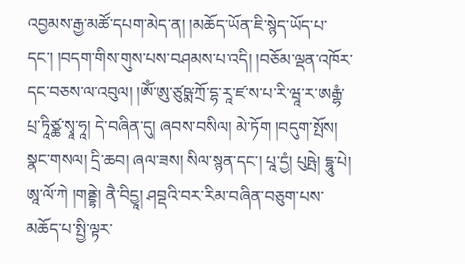འབྱམས་རྒྱ་མཚོ་དཔག་མེད་ན། །མཆོད་ཡོན་ཇི་སྙེད་ཡོད་པ་དང་། །བདག་གིས་གུས་པས་བཤམས་པ་འདི། །བཅོམ་ལྡན་འཁོར་དང་བཅས་ལ་འབུལ། །ཨོཾ་ཨུ་ཙུཥྨ་ཀྲོ་དྷ་རཱ་ཛ་ས་པ་རི་ཝཱ་ར་ཨརྒྷཾ་པྲ་ཏཱིཙྪ་སྭཱ་ཧཱ། དེ་བཞིན་དུ། ཞབས་བསིལ། མེ་ཏོག །བདུག་སྤོས། སྣང་གསལ། དྲི་ཆབ། ཞལ་ཟས། སིལ་སྙན་དང་། པཱ་དྱཾ། པུཥྤེ། དྷཱུ་པེ། ཨཱ་ལོ་ཀེ །གནྡྷེ། ནཻ་བིདྱཱ། ཤབྡའི་བར་རིམ་བཞིན་བཅུག་པས་མཆོད་པ་སྤྱི་ལྟར་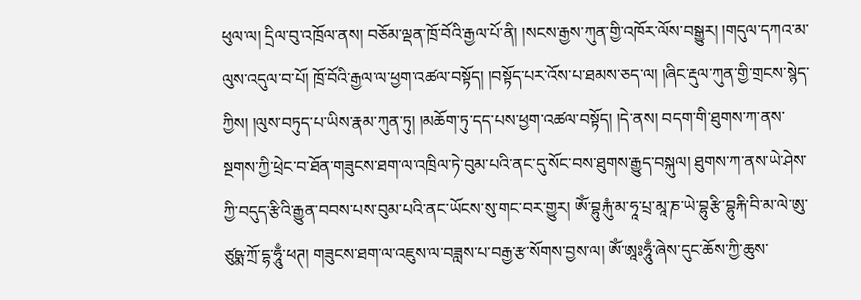ཕུལ་ལ། དྲིལ་བུ་འཁྲོལ་ནས། བཅོམ་ལྡན་ཁྲོ་བོའི་རྒྱལ་པོ་ནི། །སངས་རྒྱས་ཀུན་གྱི་འཁོར་ལོས་བསྒྱུར། །གདུལ་དཀའ་མ་ལུས་འདུལ་བ་པོ། ཁྲོ་བོའི་རྒྱལ་ལ་ཕྱག་འཚལ་བསྟོད། །བསྟོད་པར་འོས་པ་ཐམས་ཅད་ལ། །ཞིང་རྡུལ་ཀུན་གྱི་གྲངས་སྙེད་ཀྱིས། །ལུས་བཏུད་པ་ཡིས་རྣམ་ཀུན་ཏུ། །མཆོག་ཏུ་དད་པས་ཕྱག་འཚལ་བསྟོད། །དེ་ནས། བདག་གི་ཐུགས་ཀ་ནས་སྔགས་ཀྱི་ཕྲེང་བ་ཐོན་གཟུངས་ཐག་ལ་འཁྲིལ་ཏེ་བུམ་པའི་ནང་དུ་སོང་བས་ཐུགས་རྒྱུད་བསྐུལ། ཐུགས་ཀ་ནས་ཡེ་ཤེས་ཀྱི་བདུད་རྩིའི་རྒྱུན་བབས་པས་བུམ་པའི་ནང་ཡོངས་སུ་གང་བར་གྱུར། ཨོཾ་བྷུརྐུཾ་མ་ཧཱ་པྲ་མཱ་ཎ་ཡེ་བྷུརྩི་བྷུརྐི་བི་མ་ལེ་ཨུ་ཙུཥྨ་ཀྲོ་དྷ་ཧཱུྃ་ཕཊ། གཟུངས་ཐག་ལ་འཇུས་ལ་བཟླས་པ་བརྒྱ་རྩ་སོགས་བྱས་ལ། ཨོཾ་ཨཱཿཧཱུྃ་ཞེས་དུང་ཆོས་ཀྱི་ཆུས་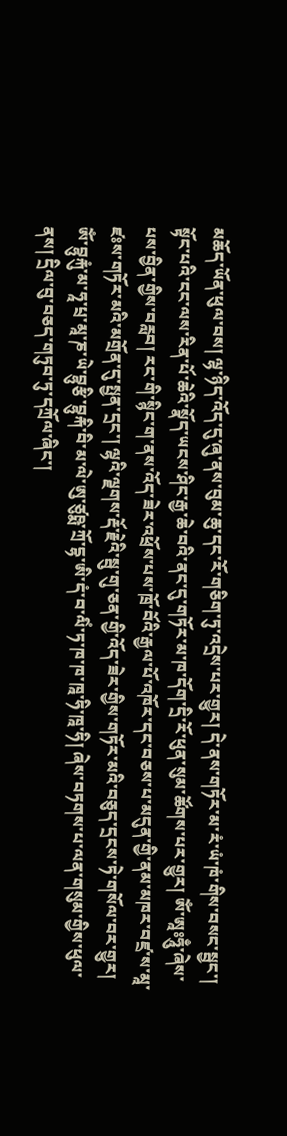མཆོད་ཡོན་ཕུལ་བས། ལྷ་ཉིད་འོད་དུ་ཞུ་ནས་བུམ་ཆུ་དང་རོ་གཅིག་ཏུ་འདྲེས་པར་གྱུར། དེ་ནས་གཏོར་མ་རཾ་ཡཾ་ཁཾ་གིས་བསང་སྦྱང་། སྟོང་པའི་ངང་ལས་རིན་པོ་ཆེའི་སྣོད་ཡངས་ཤིང་རྒྱ་ཆེ་བའི་ནང་དུ་གཏོར་མ་ཁ་དོག་དྲི་རོ་ཕུན་སུམ་ཚོགས་པར་གྱུར། ཨོཾ་ཨཱཿཧཱུྃ་ཞེས་པས་བྱིན་གྱིས་བརླབ། རང་གི་སྙིང་ག་ནས་འོད་ཟེར་འཕྲོས་པས་ཁྲོ་བོའི་རྒྱལ་པོ་འཁོར་དང་བཅས་པ་མདུན་གྱི་ནམ་མཁར་བཛྲ་ས་མཱ་ཛཿས་གཏོར་མའི་མགྲོན་དུ་སྤྱན་དྲང་། ལྷའི་ལྗགས་རྡོ་རྗེའི་སྦུ་གུ་ཅན་གྱི་འོད་ཟེར་གྱིས་གཏོར་མའི་བཅུད་དྲངས་ཏེ་གསོལ་བར་གྱུར། ཨོཾ་བྷུརྐུཾ་མ་ཧཱ་པྲ་མཱ་ཎ་ཡེ་བྷུརྩི་བྷུརྐི་བི་མ་ལེ་ཨུ་ཙུཥྨ་ཀྲོ་དྷ་ཨི་དཾ་བ་ལིཾ་ཏ་ཁ་ཁ་ཁཱ་ཧི་ཁཱ་ཧི། ཞེས་བཏགས་པ་ལན་གསུམ་གྱིས་ཕུལ་ནས། དྲིལ་བུ་བཅད་གཏུབ་ཏུ་དཀྲོལ་ཞིང་།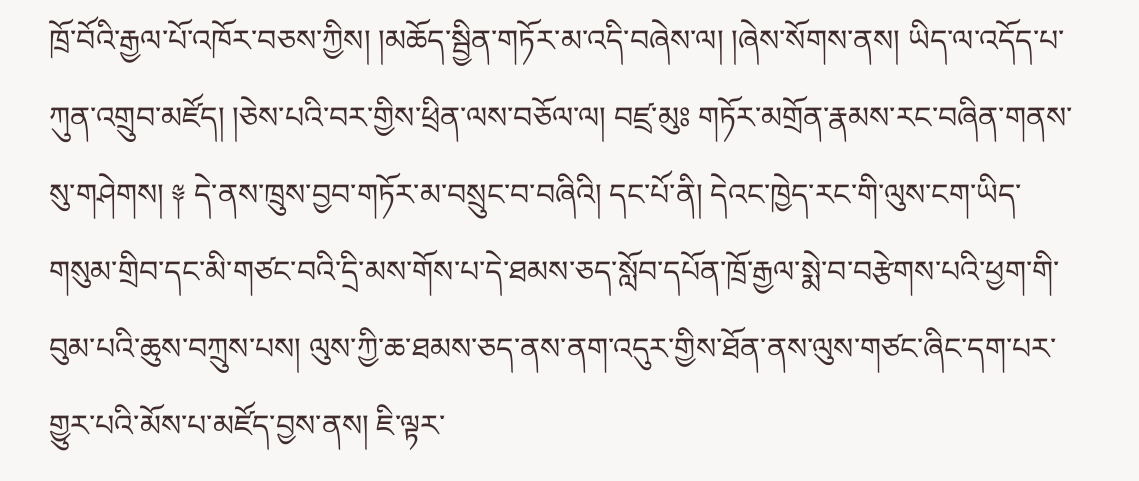ཁྲོ་བོའི་རྒྱལ་པོ་འཁོར་བཅས་ཀྱིས། །མཆོད་སྦྱིན་གཏོར་མ་འདི་བཞེས་ལ། །ཞེས་སོགས་ནས། ཡིད་ལ་འདོད་པ་ཀུན་འགྲུབ་མཛོད། །ཅེས་པའི་བར་གྱིས་ཕྲིན་ལས་བཅོལ་ལ། བཛྲ་མུཿ གཏོར་མགྲོན་རྣམས་རང་བཞིན་གནས་སུ་གཤེགས། ༈ དེ་ནས་ཁྲུས་བྱབ་གཏོར་མ་བསྲུང་བ་བཞིའི། དང་པོ་ནི། དེའང་ཁྱེད་རང་གི་ལུས་ངག་ཡིད་གསུམ་གྲིབ་དང་མི་གཙང་བའི་དྲི་མས་གོས་པ་དེ་ཐམས་ཅད་སློབ་དཔོན་ཁྲོ་རྒྱལ་སྨེ་བ་བརྩེགས་པའི་ཕྱག་གི་བུམ་པའི་ཆུས་བཀྲུས་པས། ལུས་ཀྱི་ཆ་ཐམས་ཅད་ནས་ནག་འདུར་གྱིས་ཐོན་ནས་ལུས་གཙང་ཞིང་དག་པར་གྱུར་པའི་མོས་པ་མཛོད་བྱས་ནས། ཇི་ལྟར་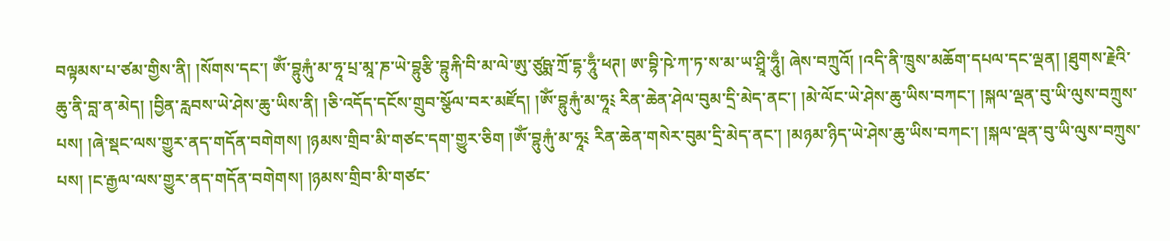བལྟམས་པ་ཙམ་གྱིས་ནི། །སོགས་དང་། ཨོཾ་བྷུརྐུཾ་མ་ཧཱ་པྲ་མཱ་ཎ་ཡེ་བྷུརྩི་བྷུརྐི་བི་མ་ལེ་ཨུ་ཙུཥྨ་ཀྲོ་དྷ་ཧཱུྃ་ཕཊ། ཨ་བྷི་ཥེ་ཀ་ཏ་ས་མ་ཡ་ཤྲཱི་ཧཱུྃ། ཞེས་བཀྲུའོ། །འདི་ནི་ཁྲུས་མཆོག་དཔལ་དང་ལྡན། །ཐུགས་རྗེའི་ཆུ་ནི་བླ་ན་མེད། །བྱིན་རླབས་ཡེ་ཤེས་ཆུ་ཡིས་ནི། །ཅི་འདོད་དངོས་གྲུབ་སྩོལ་བར་མཛོད། །ཨོཾ་བྷུརྐུཾ་མ་ཧཱ༴ རིན་ཆེན་ཤེལ་བུམ་དྲི་མེད་ནང་། །མེ་ལོང་ཡེ་ཤེས་ཆུ་ཡིས་བཀང་། །སྐལ་ལྡན་བུ་ཡི་ལུས་བཀྲུས་པས། །ཞེ་སྡང་ལས་གྱུར་ནད་གདོན་བགེགས། །ཉམས་གྲིབ་མི་གཙང་དག་གྱུར་ཅིག །ཨོཾ་བྷུརྐུཾ་མ་ཧཱ༴ རིན་ཆེན་གསེར་བུམ་དྲི་མེད་ནང་། །མཉམ་ཉིད་ཡེ་ཤེས་ཆུ་ཡིས་བཀང་། །སྐལ་ལྡན་བུ་ཡི་ལུས་བཀྲུས་པས། །ང་རྒྱལ་ལས་གྱུར་ནད་གདོན་བགེགས། །ཉམས་གྲིབ་མི་གཙང་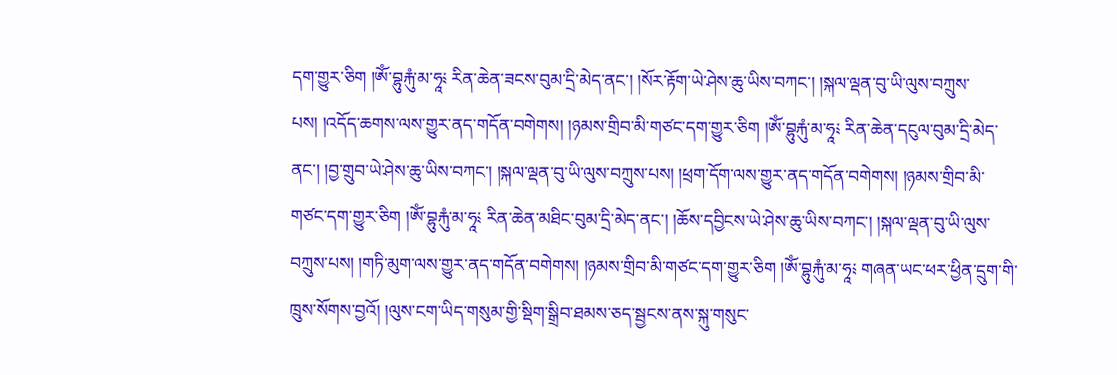དག་གྱུར་ཅིག །ཨོཾ་བྷུརྐུཾ་མ་ཧཱ༴ རིན་ཆེན་ཟངས་བུམ་དྲི་མེད་ནང་། །སོར་རྟོག་ཡེ་ཤེས་ཆུ་ཡིས་བཀང་། །སྐལ་ལྡན་བུ་ཡི་ལུས་བཀྲུས་པས། །འདོད་ཆགས་ལས་གྱུར་ནད་གདོན་བགེགས། །ཉམས་གྲིབ་མི་གཙང་དག་གྱུར་ཅིག །ཨོཾ་བྷུརྐུཾ་མ་ཧཱ༴ རིན་ཆེན་དངུལ་བུམ་དྲི་མེད་ནང་། །བྱ་གྲུབ་ཡེ་ཤེས་ཆུ་ཡིས་བཀང་། །སྐལ་ལྡན་བུ་ཡི་ལུས་བཀྲུས་པས། །ཕྲག་དོག་ལས་གྱུར་ནད་གདོན་བགེགས། །ཉམས་གྲིབ་མི་གཙང་དག་གྱུར་ཅིག །ཨོཾ་བྷུརྐུཾ་མ་ཧཱ༴ རིན་ཆེན་མཐིང་བུམ་དྲི་མེད་ནང་། །ཆོས་དབྱིངས་ཡེ་ཤེས་ཆུ་ཡིས་བཀང་། །སྐལ་ལྡན་བུ་ཡི་ལུས་བཀྲུས་པས། །གཏི་མུག་ལས་གྱུར་ནད་གདོན་བགེགས། །ཉམས་གྲིབ་མི་གཙང་དག་གྱུར་ཅིག །ཨོཾ་བྷུརྐུཾ་མ་ཧཱ༴ གཞན་ཡང་ཕར་ཕྱིན་དྲུག་གི་ཁྲུས་སོགས་བྱའོ། །ལུས་ངག་ཡིད་གསུམ་གྱི་སྡིག་སྒྲིབ་ཐམས་ཅད་སྦྱངས་ནས་སྐུ་གསུང་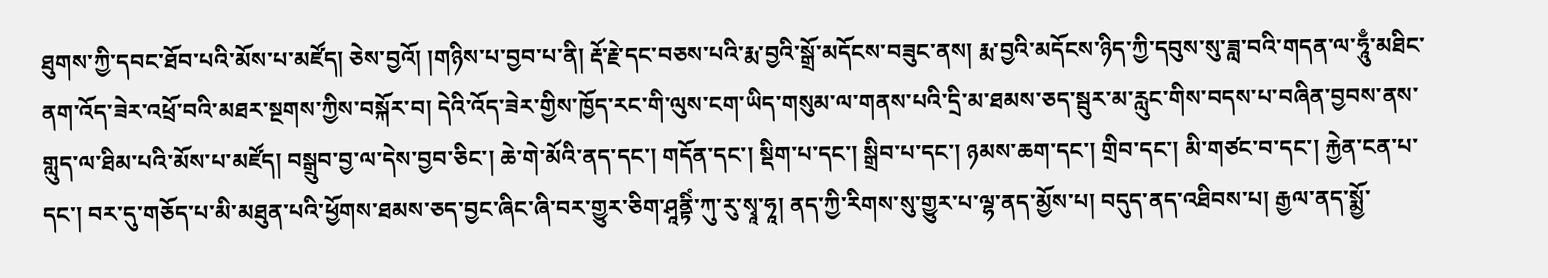ཐུགས་ཀྱི་དབང་ཐོབ་པའི་མོས་པ་མཛོད། ཅེས་བྱའོ། །གཉིས་པ་བྱབ་པ་ནི། རྡོ་རྗེ་དང་བཅས་པའི་རྨ་བྱའི་སྒྲོ་མདོངས་བཟུང་ནས། རྨ་བྱའི་མདོངས་ཉིད་ཀྱི་དབུས་སུ་ཟླ་བའི་གདན་ལ་ཧཱུྃ་མཐིང་ནག་འོད་ཟེར་འཕྲོ་བའི་མཐར་སྔགས་ཀྱིས་བསྐོར་བ། དེའི་འོད་ཟེར་གྱིས་ཁྱོད་རང་གི་ལུས་ངག་ཡིད་གསུམ་ལ་གནས་པའི་དྲི་མ་ཐམས་ཅད་སྦུར་མ་རླུང་གིས་བདས་པ་བཞིན་བྱབས་ནས་གླུད་ལ་ཐིམ་པའི་མོས་པ་མཛོད། བསྒྲུབ་བྱ་ལ་དེས་བྱབ་ཅིང་། ཆེ་གེ་མོའི་ནད་དང་། གདོན་དང་། སྡིག་པ་དང་། སྒྲིབ་པ་དང་། ཉམས་ཆག་དང་། གྲིབ་དང་། མི་གཙང་བ་དང་། རྐྱེན་ངན་པ་དང་། བར་དུ་གཅོད་པ་མི་མཐུན་པའི་ཕྱོགས་ཐམས་ཅད་བྱང་ཞིང་ཞི་བར་གྱུར་ཅིག་ཤཱནྟིཾ་ཀུ་རུ་སྭཱ་ཧཱ། ནད་ཀྱི་རིགས་སུ་གྱུར་པ་ལྷ་ནད་མྱོས་པ། བདུད་ནད་འཐིབས་པ། རྒྱལ་ནད་སྨྱོ་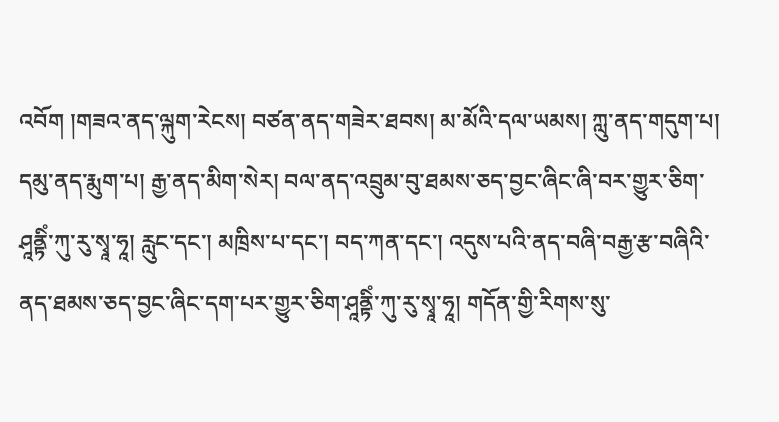འབོག །གཟའ་ནད་ལྐུག་རེངས། བཙན་ནད་གཟེར་ཐབས། མ་མོའི་དལ་ཡམས། ཀླུ་ནད་གདུག་པ། དམུ་ནད་རྨུག་པ། རྒྱ་ནད་མིག་སེར། བལ་ནད་འབྲུམ་བུ་ཐམས་ཅད་བྱང་ཞིང་ཞི་བར་གྱུར་ཅིག་ཤཱནྟིཾ་ཀུ་རུ་སྭཱ་ཧཱ། རླུང་དང་། མཁྲིས་པ་དང་། བད་ཀན་དང་། འདུས་པའི་ནད་བཞི་བརྒྱ་རྩ་བཞིའི་ནད་ཐམས་ཅད་བྱང་ཞིང་དག་པར་གྱུར་ཅིག་ཤཱནྟིཾ་ཀུ་རུ་སྭཱ་ཧཱ། གདོན་གྱི་རིགས་སུ་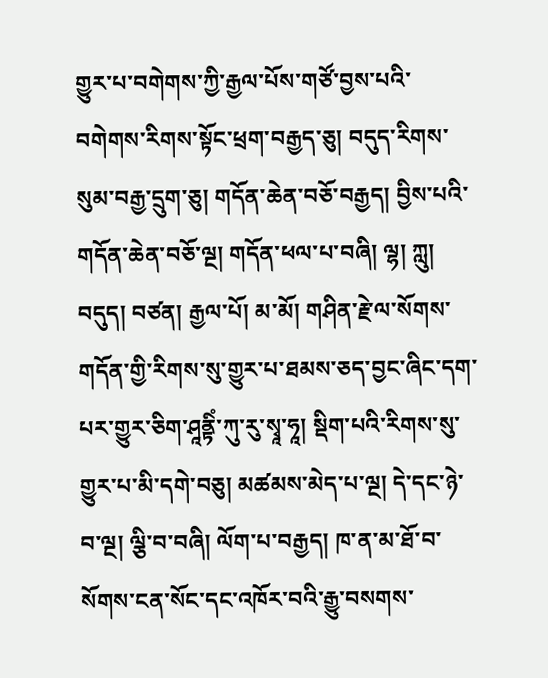གྱུར་པ་བགེགས་ཀྱི་རྒྱལ་པོས་གཙོ་བྱས་པའི་བགེགས་རིགས་སྟོང་ཕྲག་བརྒྱད་ཅུ། བདུད་རིགས་སུམ་བརྒྱ་དྲུག་ཅུ། གདོན་ཆེན་བཅོ་བརྒྱད། བྱིས་པའི་གདོན་ཆེན་བཅོ་ལྔ། གདོན་ཕལ་པ་བཞི། ལྷ། ཀླུ། བདུད། བཙན། རྒྱལ་པོ། མ་མོ། གཤིན་རྗེ་ལ་སོགས་གདོན་གྱི་རིགས་སུ་གྱུར་པ་ཐམས་ཅད་བྱང་ཞིང་དག་པར་གྱུར་ཅིག་ཤཱནྟིཾ་ཀུ་རུ་སྭཱ་ཧཱ། སྡིག་པའི་རིགས་སུ་གྱུར་པ་མི་དགེ་བཅུ། མཚམས་མེད་པ་ལྔ། དེ་དང་ཉེ་བ་ལྔ། ལྕི་བ་བཞི། ལོག་པ་བརྒྱད། ཁ་ན་མ་ཐོ་བ་སོགས་ངན་སོང་དང་འཁོར་བའི་རྒྱུ་བསགས་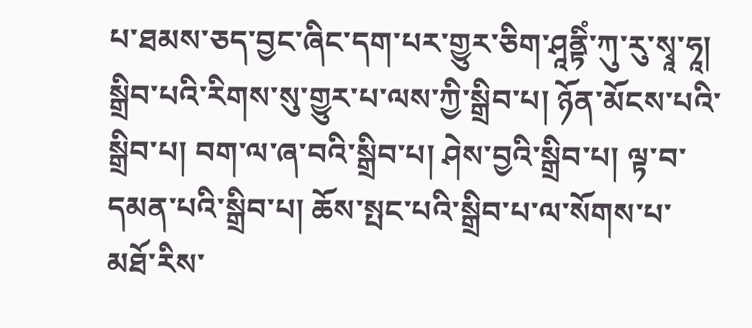པ་ཐམས་ཅད་བྱང་ཞིང་དག་པར་གྱུར་ཅིག་ཤཱནྟིཾ་ཀུ་རུ་སྭཱ་ཧཱ། སྒྲིབ་པའི་རིགས་སུ་གྱུར་པ་ལས་ཀྱི་སྒྲིབ་པ། ཉོན་མོངས་པའི་སྒྲིབ་པ། བག་ལ་ཞ་བའི་སྒྲིབ་པ། ཤེས་བྱའི་སྒྲིབ་པ། ལྟ་བ་དམན་པའི་སྒྲིབ་པ། ཆོས་སྤང་པའི་སྒྲིབ་པ་ལ་སོགས་པ་མཐོ་རིས་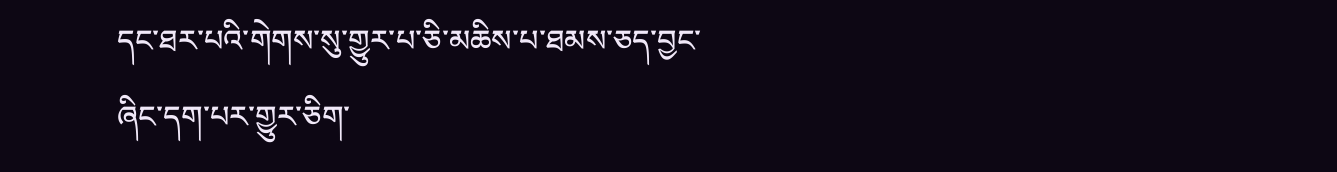དང་ཐར་པའི་གེགས་སུ་གྱུར་པ་ཅི་མཆིས་པ་ཐམས་ཅད་བྱང་ཞིང་དག་པར་གྱུར་ཅིག་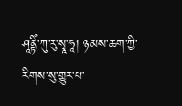ཤཱནྟིཾ་ཀུ་རུ་སྭཱ་ཧཱ། ཉམས་ཆག་ཀྱི་རིགས་སུ་གྱུར་པ་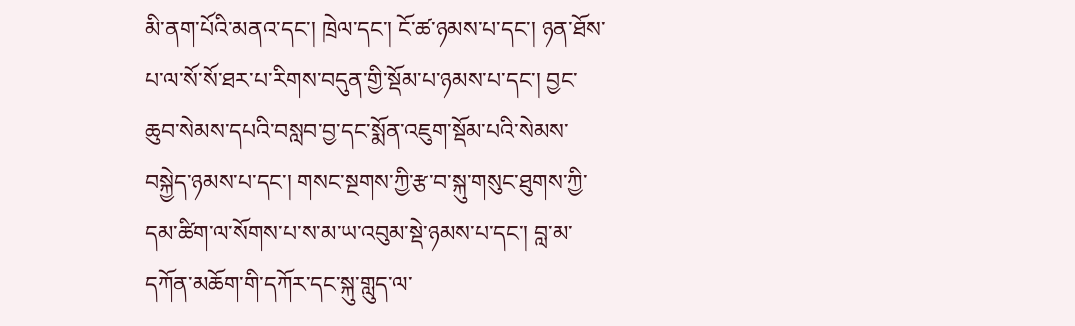མི་ནག་པོའི་མནའ་དང་། ཁྲེལ་དང་། ངོ་ཚ་ཉམས་པ་དང་། ཉན་ཐོས་པ་ལ་སོ་སོ་ཐར་པ་རིགས་བདུན་གྱི་སྡོམ་པ་ཉམས་པ་དང་། བྱང་ཆུབ་སེམས་དཔའི་བསླབ་བྱ་དང་སྨོན་འཇུག་སྡོམ་པའི་སེམས་བསྐྱེད་ཉམས་པ་དང་། གསང་སྔགས་ཀྱི་རྩ་བ་སྐུ་གསུང་ཐུགས་ཀྱི་དམ་ཚིག་ལ་སོགས་པ་ས་མ་ཡ་འབུམ་སྡེ་ཉམས་པ་དང་། བླ་མ་དཀོན་མཆོག་གི་དཀོར་དང་སྐུ་གླུད་ལ་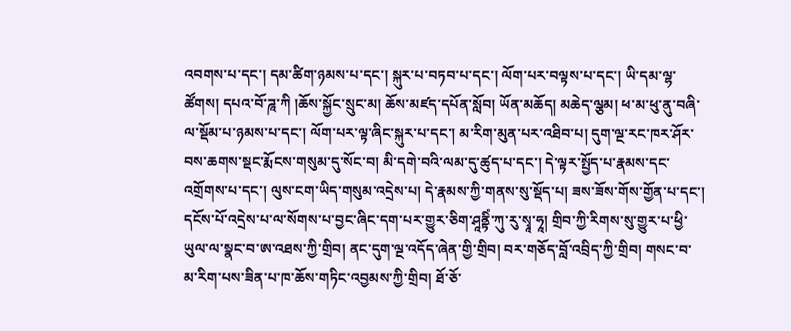འབགས་པ་དང་། དམ་ཚིག་ཉམས་པ་དང་། སྐུར་པ་བཏབ་པ་དང་། ལོག་པར་བལྟས་པ་དང་། ཡི་དམ་ལྷ་ཚོགས། དཔའ་བོ་ཌཱ་ཀི །ཆོས་སྐྱོང་སྲུང་མ། ཆོས་མཛད་དཔོན་སློབ། ཡོན་མཆོད། མཆེད་ལྕམ། ཕ་མ་ཕུ་ནུ་བཞི་ལ་སྡོམ་པ་ཉམས་པ་དང་། ལོག་པར་ལྟ་ཞིང་སྐུར་པ་དང་། མ་རིག་མུན་པར་འཐིབ་པ། དུག་ལྔ་རང་ཁར་ཤོར་བས་ཆགས་སྡང་རྨོངས་གསུམ་དུ་སོང་བ། མི་དགེ་བའི་ལམ་དུ་ཚུད་པ་དང་། དེ་ལྟར་སྤྱོད་པ་རྣམས་དང་འགྲོགས་པ་དང་། ལུས་ངག་ཡིད་གསུམ་འདྲེས་པ། དེ་རྣམས་ཀྱི་གནས་སུ་སྡོད་པ། ཟས་ཟོས་གོས་གྱོན་པ་དང་། དངོས་པོ་འདྲེས་པ་ལ་སོགས་པ་བྱང་ཞིང་དག་པར་གྱུར་ཅིག་ཤཱནྟིཾ་ཀུ་རུ་སྭཱ་ཧཱ། གྲིབ་ཀྱི་རིགས་སུ་གྱུར་པ་ཕྱི་ཡུལ་ལ་སྣང་བ་ཨ་འཐས་ཀྱི་གྲིབ། ནང་དུག་ལྔ་འདོད་ཞེན་གྱི་གྲིབ། བར་གཅོད་བློ་འབྲིད་ཀྱི་གྲིབ། གསང་བ་མ་རིག་པས་ཟིན་པ་ཁ་ཆོས་གཏིང་འབྱམས་ཀྱི་གྲིབ། ཐོ་ཅོ་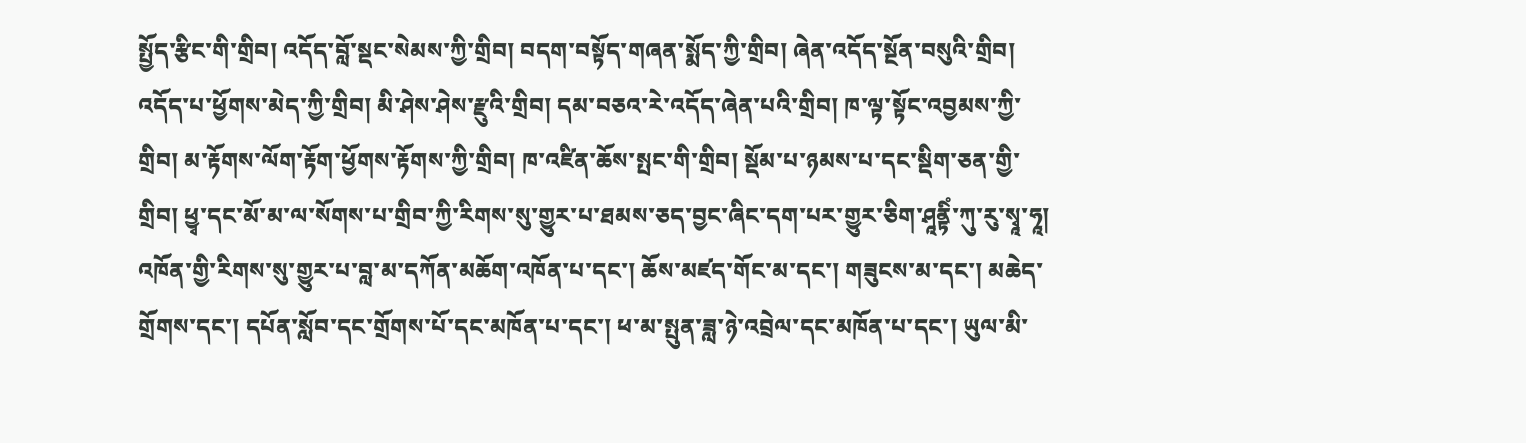སྤྱོད་རྩིང་གི་གྲིབ། འདོད་བློ་སྡང་སེམས་ཀྱི་གྲིབ། བདག་བསྟོད་གཞན་སྨོད་ཀྱི་གྲིབ། ཞེན་འདོད་སྔོན་བསུའི་གྲིབ། འདོད་པ་ཕྱོགས་མེད་ཀྱི་གྲིབ། མི་ཤེས་ཤེས་རྫུའི་གྲིབ། དམ་བཅའ་རེ་འདོད་ཞེན་པའི་གྲིབ། ཁ་ལྟ་སྟོང་འབྱམས་ཀྱི་གྲིབ། མ་རྟོགས་ལོག་རྟོག་ཕྱོགས་རྟོགས་ཀྱི་གྲིབ། ཁ་འཛིན་ཆོས་སྤང་གི་གྲིབ། སྡོམ་པ་ཉམས་པ་དང་སྡིག་ཅན་གྱི་གྲིབ། ཕྱྭ་དང་མོ་མ་ལ་སོགས་པ་གྲིབ་ཀྱི་རིགས་སུ་གྱུར་པ་ཐམས་ཅད་བྱང་ཞིང་དག་པར་གྱུར་ཅིག་ཤཱནྟིཾ་ཀུ་རུ་སྭཱ་ཧཱ། འཁོན་གྱི་རིགས་སུ་གྱུར་པ་བླ་མ་དཀོན་མཆོག་འཁོན་པ་དང་། ཆོས་མཛད་གོང་མ་དང་། གཟུངས་མ་དང་། མཆེད་གྲོགས་དང་། དཔོན་སློབ་དང་གྲོགས་པོ་དང་མཁོན་པ་དང་། ཕ་མ་སྤུན་ཟླ་ཉེ་འབྲེལ་དང་མཁོན་པ་དང་། ཡུལ་མི་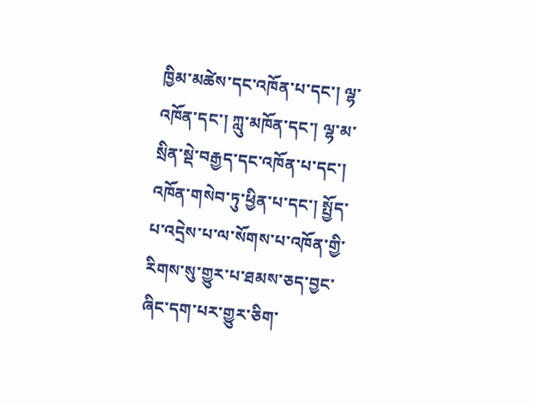ཁྱིམ་མཚེས་དང་འཁོན་པ་དང་། ལྷ་འཁོན་དང་། ཀླུ་མཁོན་དང་། ལྷ་མ་སྲིན་སྡེ་བརྒྱད་དང་འཁོན་པ་དང་། འཁོན་གསེབ་ཏུ་ཕྱིན་པ་དང་། སྤྱོད་པ་འདྲེས་པ་ལ་སོགས་པ་འཁོན་གྱི་རིགས་སུ་གྱུར་པ་ཐམས་ཅད་བྱང་ཞིང་དག་པར་གྱུར་ཅིག་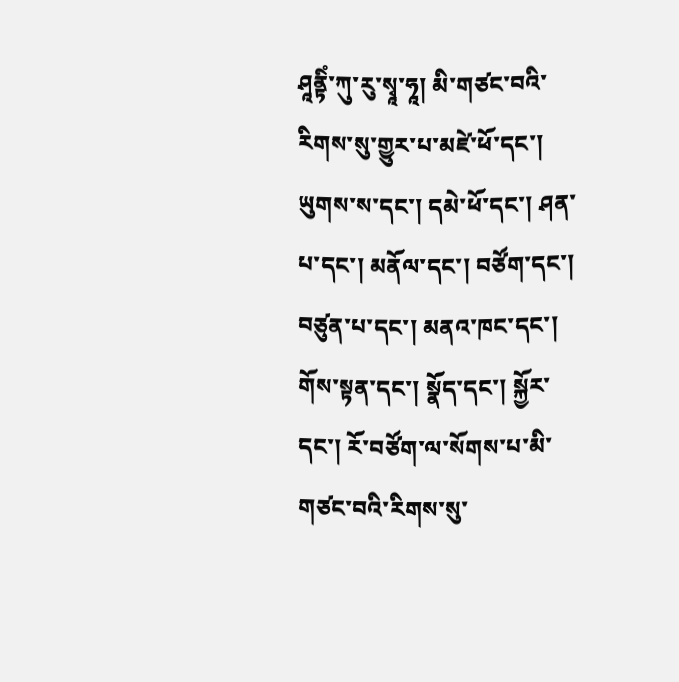ཤཱནྟིཾ་ཀུ་རུ་སྭཱ་ཧཱ། མི་གཙང་བའི་རིགས་སུ་གྱུར་པ་མཛེ་ཕོ་དང་། ཡུགས་ས་དང་། དམེ་ཕོ་དང་། ཤན་པ་དང་། མནོལ་དང་། བཙོག་དང་། བཙུན་པ་དང་། མནའ་ཁང་དང་། གོས་སྟན་དང་། སྣོད་དང་། སྐྱོར་དང་། རོ་བཙོག་ལ་སོགས་པ་མི་གཙང་བའི་རིགས་སུ་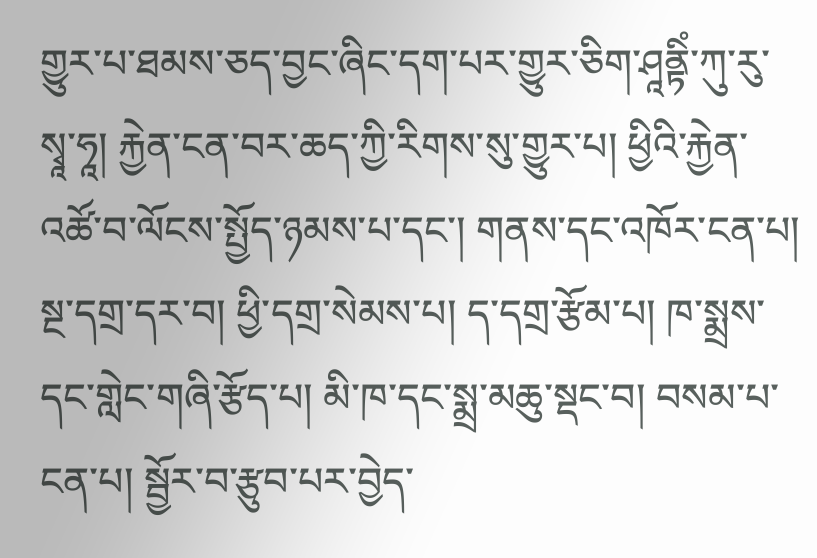གྱུར་པ་ཐམས་ཅད་བྱང་ཞིང་དག་པར་གྱུར་ཅིག་ཤཱནྟིཾ་ཀུ་རུ་སྭཱ་ཧཱ། རྐྱེན་ངན་བར་ཆད་ཀྱི་རིགས་སུ་གྱུར་པ། ཕྱིའི་རྐྱེན་འཚོ་བ་ལོངས་སྤྱོད་ཉམས་པ་དང་། གནས་དང་འཁོར་ངན་པ། སྔ་དགྲ་དར་བ། ཕྱི་དགྲ་སེམས་པ། ད་དགྲ་རྩོམ་པ། ཁ་སྨྲས་དང་གླེང་གཞི་རྩོད་པ། མི་ཁ་དང་སྨྲ་མཆུ་སྡང་བ། བསམ་པ་ངན་པ། སྦྱོར་བ་རྩུབ་པར་བྱེད་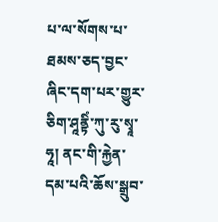པ་ལ་སོགས་པ་ཐམས་ཅད་བྱང་ཞིང་དག་པར་གྱུར་ཅིག་ཤཱནྟིཾ་ཀུ་རུ་སྭཱ་ཧཱ། ནང་གི་རྐྱེན་དམ་པའི་ཆོས་སྒྲུབ་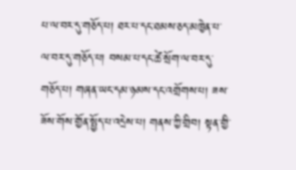པ་ལ་བར་དུ་གཅོད་པ། ཐར་པ་དང་ཐམས་ཅད་མཁྱེན་པ་ལ་བར་དུ་གཅོད་པ། བསམ་པ་དང་ཚེ་སྲོག་ལ་བར་དུ་གཅོད་པ། གཞན་ཡང་དམ་ཉམས་དང་འགྲོགས་པ། ཟས་ཟོས་གོས་གྱོན་སྤྱོད་པ་འདྲེས་པ། གནས་ཀྱི་གྲིབ། སྟན་གྱི་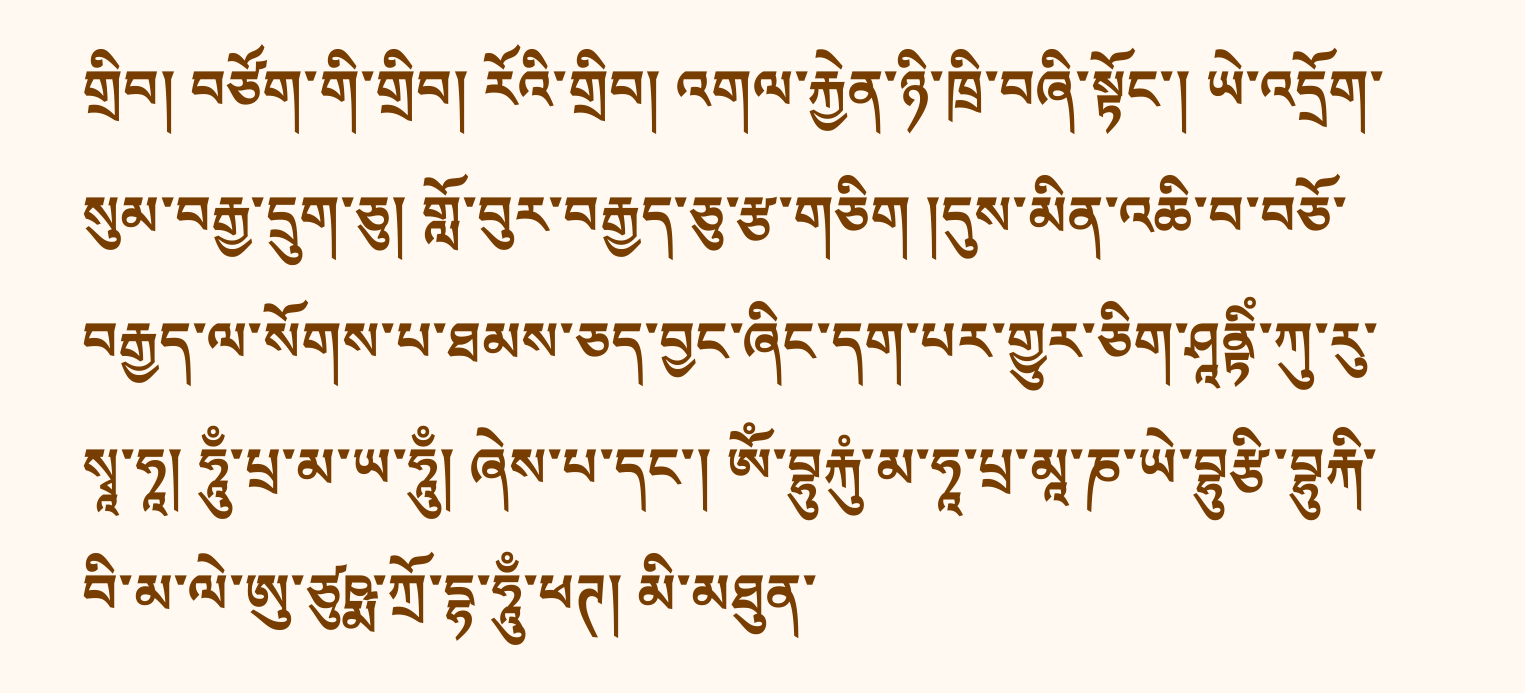གྲིབ། བཙོག་གི་གྲིབ། རོའི་གྲིབ། འགལ་རྐྱེན་ཉི་ཁྲི་བཞི་སྟོང་། ཡེ་འདྲོག་སུམ་བརྒྱ་དྲུག་ཅུ། གློ་བུར་བརྒྱད་ཅུ་རྩ་གཅིག །དུས་མིན་འཆི་བ་བཅོ་བརྒྱད་ལ་སོགས་པ་ཐམས་ཅད་བྱང་ཞིང་དག་པར་གྱུར་ཅིག་ཤཱནྟིཾ་ཀུ་རུ་སྭཱ་ཧཱ། ཧཱུྃ་པྲ་མ་ཡ་ཧཱུྃ། ཞེས་པ་དང་། ཨོཾ་བྷུརྐུཾ་མ་ཧཱ་པྲ་མཱ་ཎ་ཡེ་བྷུརྩི་བྷུརྐི་བི་མ་ལེ་ཨུ་ཙུཥྨ་ཀྲོ་དྷ་ཧཱུྃ་ཕཊ། མི་མཐུན་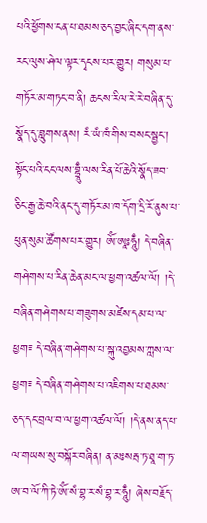པའི་ཕྱོགས་ངན་པ་ཐམས་ཅད་བྱང་ཞིང་དག་ནས་རང་ལུས་ཤེལ་ལྟར་དྭངས་པར་གྱུར། གསུམ་པ་གཏོར་མ་གཏང་བ་ནི། ཆངས་རིལ་རེ་རེ་བཞིན་དུ་སྣོད་དུ་བླུགས་ནས། རཾ་ཡཾ་ཁཾ་གིས་བསང་སྦྱང་། སྟོང་པའི་ངང་ལས་བྷྲཱུྃ་ལས་རིན་པོ་ཆེའི་སྣོད་ཟབ་ཅིང་རྒྱ་ཆེ་བའི་ནང་དུ་གཏོར་མ་ཁ་དོག་དྲི་རོ་ནུས་པ་ཕུན་སུམ་ཚོགས་པར་གྱུར། ཨོཾ་ཨཱཿཧཱུྃ། དེ་བཞིན་གཤེགས་པ་རིན་ཆེན་མང་ལ་ཕྱག་འཚལ་ལོ། །དེ་བཞིན་གཤེགས་པ་གཟུགས་མཛེས་དམ་པ་ལ་ཕྱག༴ དེ་བཞིན་གཤེགས་པ་སྐུ་འབྱམས་ཀླས་ལ་ཕྱག༴ དེ་བཞིན་གཤེགས་པ་འཇིགས་པ་ཐམས་ཅད་དང་བྲལ་བ་ལ་ཕྱག་འཚལ་ལོ། །དེ་ནས་ནད་པ་ལ་གཡས་སུ་བསྐོར་བཞིན། ན་མཿསརྦ་ཏ་ཐཱ་ག་ཏ་ཨ་བ་ལོ་ཀི་ཏེ་ཨོཾ་སཾ་བྷ་ར་སཾ་བྷ་ར་ཧཱུྃ། ཞེས་བརྗོད་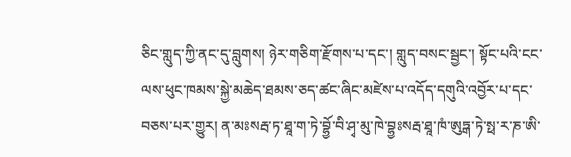ཅིང་གླུད་ཀྱི་ནང་དུ་བླུགས། ཉེར་གཅིག་རྫོགས་པ་དང་། གླུད་བསང་སྦྱང་། སྟོང་པའི་ངང་ལས་ཕུང་ཁམས་སྐྱེ་མཆེད་ཐམས་ཅད་ཚང་ཞིང་མཛེས་པ་འདོད་དགུའི་འབྱོར་པ་དང་བཅས་པར་གྱུར། ན་མཿསརྦ་ཏ་ཐཱ་ག་ཏེ་བྷྱོ་བི་ཤྭ་མུ་ཁེ་བྷྱཿསརྦ་ཐཱ་ཁཾ་ཨུཏྒ་ཏེ་སྥ་ར་ཎ་ཨི་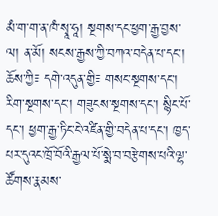མཾ་ག་ག་ན་ཁཾ་སྭཱ་ཧཱ། སྔགས་དང་ཕྱག་རྒྱ་བྱས་ལ། ན་མོ། སངས་རྒྱས་ཀྱི་བཀའ་བདེན་པ་དང་། ཆོས་ཀྱི༴ དགེ་འདུན་གྱི༴ གསང་སྔགས་དང་། རིག་སྔགས་དང་། གཟུངས་སྔགས་དང་། སྙིང་པོ་དང་། ཕྱག་རྒྱ་ཏིང་ངེ་འཛིན་གྱི་བདེན་པ་དང་། ཁྱད་པར་དུའང་ཁྲོ་བོའི་རྒྱལ་པོ་སྨེ་བ་བརྩེགས་པའི་ལྷ་ཚོགས་རྣམས་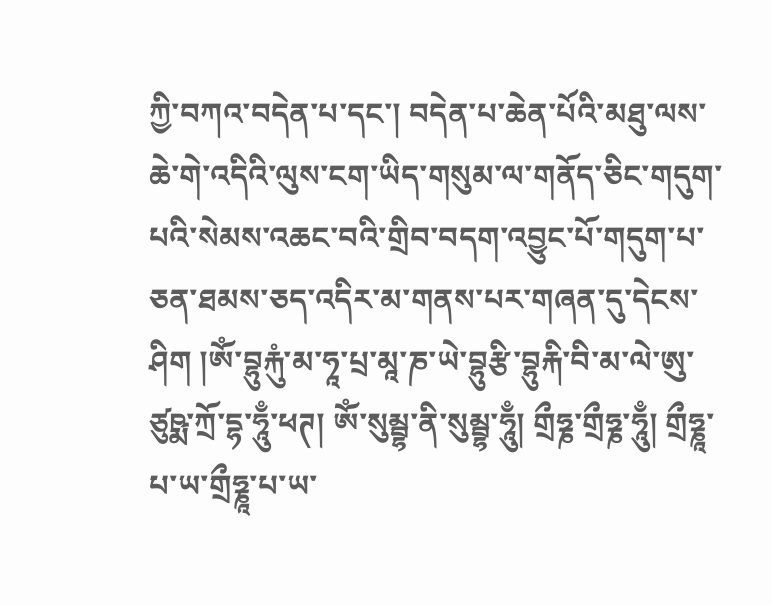ཀྱི་བཀའ་བདེན་པ་དང་། བདེན་པ་ཆེན་པོའི་མཐུ་ལས་ཆེ་གེ་འདིའི་ལུས་ངག་ཡིད་གསུམ་ལ་གནོད་ཅིང་གདུག་པའི་སེམས་འཆང་བའི་གྲིབ་བདག་འབྱུང་པོ་གདུག་པ་ཅན་ཐམས་ཅད་འདིར་མ་གནས་པར་གཞན་དུ་དེངས་ཤིག །ཨོཾ་བྷུརྐུཾ་མ་ཧཱ་པྲ་མཱ་ཎ་ཡེ་བྷུརྩི་བྷུརྐི་བི་མ་ལེ་ཨུ་ཙུཥྨ་ཀྲོ་དྷ་ཧཱུྃ་ཕཊ། ཨོཾ་སུམྦྷ་ནི་སུམྦྷ་ཧཱུྃ། གྲྀཧྞ་གྲྀཧྞ་ཧཱུྃ། གྲྀཧྞཱ་པ་ཡ་གྲྀཧྞཱ་པ་ཡ་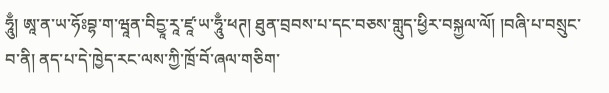ཧཱུྃ། ཨཱ་ན་ཡ་ཧོཿབྷ་ག་ཝཱན་བིདྱཱ་རཱ་ཛཱ་ཡ་ཧཱུྃ་ཕཊ། ཐུན་བྲབས་པ་དང་བཅས་གླུད་ཕྱིར་བསྐྱལ་ལོ། །བཞི་པ་བསྲུང་བ་ནི། ནད་པ་དེ་ཁྱེད་རང་ལས་ཀྱི་ཁྲོ་བོ་ཞལ་གཅིག་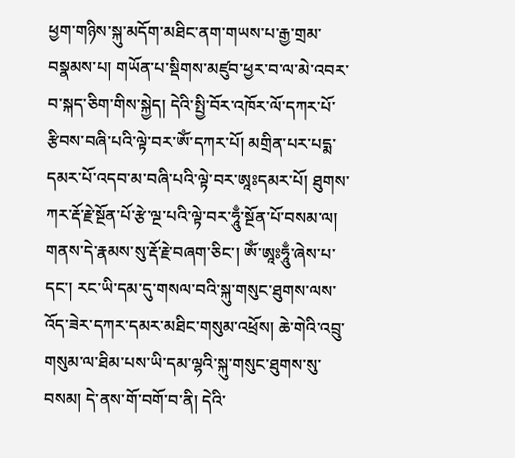ཕྱག་གཉིས་སྐུ་མདོག་མཐིང་ནག་གཡས་པ་རྒྱ་གྲམ་བསྣམས་པ། གཡོན་པ་སྡིགས་མཛུབ་ཕྱར་བ་ལ་མེ་འབར་བ་སྐད་ཅིག་གིས་སྐྱེད། དེའི་སྤྱི་བོར་འཁོར་ལོ་དཀར་པོ་རྩིབས་བཞི་པའི་ལྟེ་བར་ཨོཾ་དཀར་པོ། མགྲིན་པར་པདྨ་དམར་པོ་འདབ་མ་བཞི་པའི་ལྟེ་བར་ཨཱཿདམར་པོ། ཐུགས་ཀར་རྡོ་རྗེ་སྔོན་པོ་རྩེ་ལྔ་པའི་ལྟེ་བར་ཧཱུྃ་སྔོན་པོ་བསམ་ལ། གནས་དེ་རྣམས་སུ་རྡོ་རྗེ་བཞག་ཅིང་། ཨོཾ་ཨཱཿཧཱུྃ་ཞེས་པ་དང་། རང་ཡི་དམ་དུ་གསལ་བའི་སྐུ་གསུང་ཐུགས་ལས་འོད་ཟེར་དཀར་དམར་མཐིང་གསུམ་འཕྲོས། ཆེ་གེའི་འབྲུ་གསུམ་ལ་ཐིམ་པས་ཡི་དམ་ལྷའི་སྐུ་གསུང་ཐུགས་སུ་བསམ། དེ་ནས་གོ་བགོ་བ་ནི། དེའི་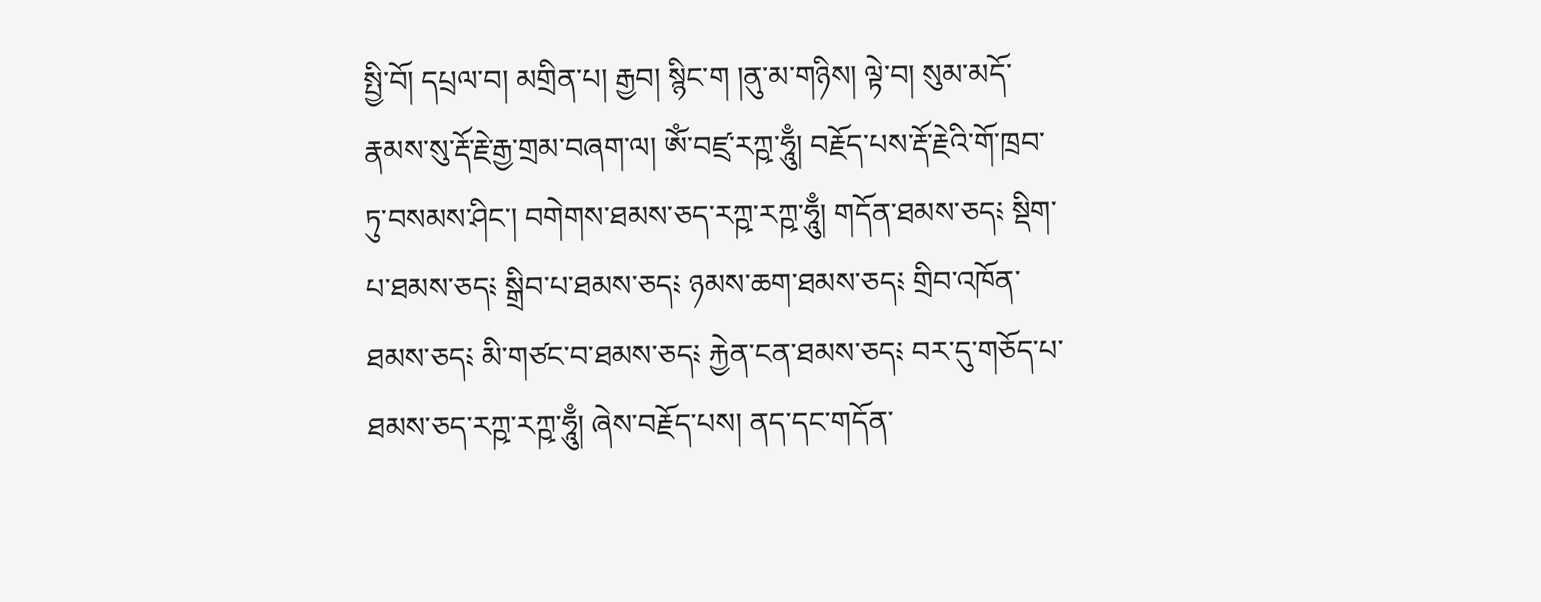སྤྱི་བོ། དཔྲལ་བ། མགྲིན་པ། རྒྱབ། སྙིང་ག །ནུ་མ་གཉིས། ལྟེ་བ། སུམ་མདོ་རྣམས་སུ་རྡོ་རྗེ་རྒྱ་གྲམ་བཞག་ལ། ཨོཾ་བཛྲ་རཀྵ་ཧཱུྃ། བརྗོད་པས་རྡོ་རྗེའི་གོ་ཁྲབ་ཏུ་བསམས་ཤིང་། བགེགས་ཐམས་ཅད་རཀྵ་རཀྵ་ཧཱུྃ། གདོན་ཐམས་ཅད༴ སྡིག་པ་ཐམས་ཅད༴ སྒྲིབ་པ་ཐམས་ཅད༴ ཉམས་ཆག་ཐམས་ཅད༴ གྲིབ་འཁོན་ཐམས་ཅད༴ མི་གཙང་བ་ཐམས་ཅད༴ རྐྱེན་ངན་ཐམས་ཅད༴ བར་དུ་གཅོད་པ་ཐམས་ཅད་རཀྵ་རཀྵ་ཧཱུྃ། ཞེས་བརྗོད་པས། ནད་དང་གདོན་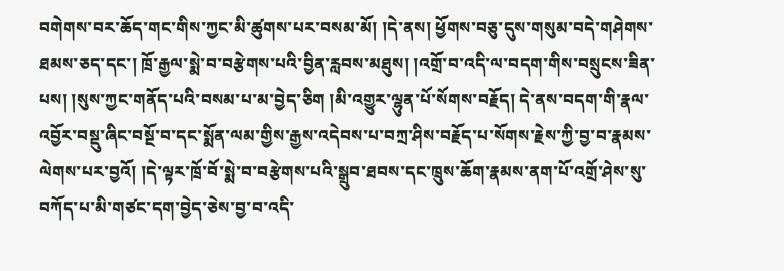བགེགས་བར་ཆོད་གང་གིས་ཀྱང་མི་ཚུགས་པར་བསམ་མོ། །དེ་ནས། ཕྱོགས་བཅུ་དུས་གསུམ་བདེ་གཤེགས་ཐམས་ཅད་དང་། ཁྲོ་རྒྱལ་སྨེ་བ་བརྩེགས་པའི་བྱིན་རླབས་མཐུས། །འགྲོ་བ་འདི་ལ་བདག་གིས་བསྲུངས་ཟིན་པས། །སུས་ཀྱང་གནོད་པའི་བསམ་པ་མ་བྱེད་ཅིག །མི་འགྱུར་ལྷུན་པོ་སོགས་བརྗོད། དེ་ནས་བདག་གི་རྣལ་འབྱོར་བསྡུ་ཞིང་བསྔོ་བ་དང་སྨོན་ལམ་གྱིས་རྒྱས་འདེབས་པ་བཀྲ་ཤིས་བརྗོད་པ་སོགས་རྗེས་ཀྱི་བྱ་བ་རྣམས་ལེགས་པར་བྱའོ། །དེ་ལྟར་ཁྲོ་བོ་སྨེ་བ་བརྩེགས་པའི་སྒྲུབ་ཐབས་དང་ཁྲུས་ཆོག་རྣམས་ནག་པོ་འགྲོ་ཤེས་སུ་བཀོད་པ་མི་གཙང་དག་བྱེད་ཅེས་བྱ་བ་འདི་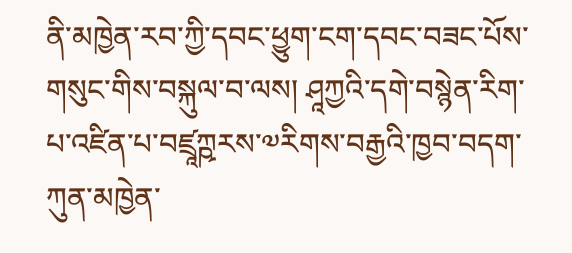ནི་མཁྱེན་རབ་ཀྱི་དབང་ཕྱུག་ངག་དབང་བཟང་པོས་གསུང་གིས་བསྐུལ་བ་ལས། ཤཱཀྱའི་དགེ་བསྙེན་རིག་པ་འཛིན་པ་བཛྲཱཀྵརས་༧རིགས་བརྒྱའི་ཁྱབ་བདག་ཀུན་མཁྱེན་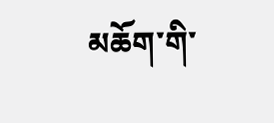མཆོག་གི་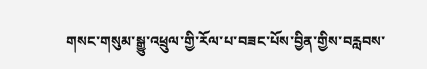གསང་གསུམ་སྒྱུ་འཕྲུལ་གྱི་རོལ་པ་བཟང་པོས་བྱིན་གྱིས་བརླབས་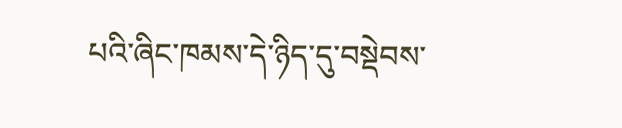པའི་ཞིང་ཁམས་དེ་ཉིད་དུ་བསྡེབས་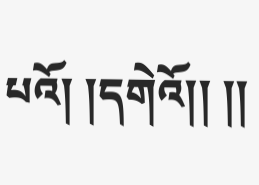པའོ། །དགེའོ།། །།